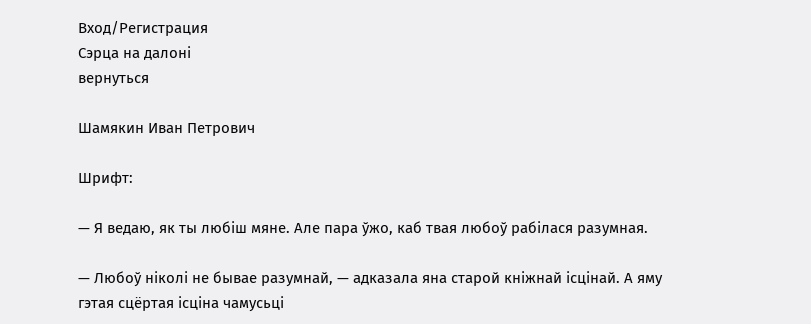Вход/Регистрация
Сэрца на далоні
вернуться

Шамякин Иван Петрович

Шрифт:

— Я ведаю, як ты любіш мяне. Але пара ўжо, каб твая любоў рабілася разумная.

— Любоў ніколі не бывае разумнай, — адказала яна старой кніжнай ісцінай. А яму гэтая сцёртая ісціна чамусьці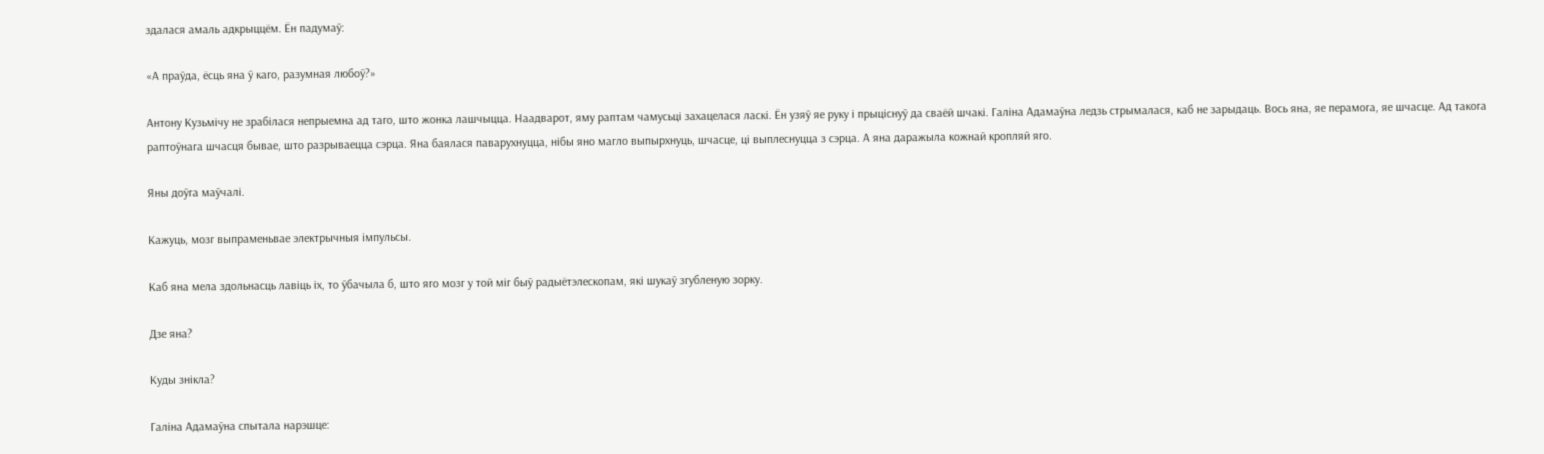здалася амаль адкрыццём. Ён падумаў:

«А праўда, ёсць яна ў каго, разумная любоў?»

Антону Кузьмічу не зрабілася непрыемна ад таго, што жонка лашчыцца. Наадварот, яму раптам чамусьці захацелася ласкі. Ён узяў яе руку і прыціснуў да сваёй шчакі. Галіна Адамаўна ледзь стрымалася, каб не зарыдаць. Вось яна, яе перамога, яе шчасце. Ад такога раптоўнага шчасця бывае, што разрываецца сэрца. Яна баялася паварухнуцца, нібы яно магло выпырхнуць, шчасце, ці выплеснуцца з сэрца. А яна даражыла кожнай кропляй яго.

Яны доўга маўчалі.

Кажуць, мозг выпраменьвае электрычныя імпульсы.

Каб яна мела здольнасць лавіць іх, то ўбачыла б, што яго мозг у той міг быў радыётэлескопам, які шукаў згубленую зорку.

Дзе яна?

Куды знікла?

Галіна Адамаўна спытала нарэшце: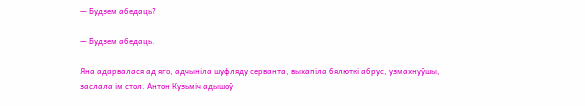— Будзем абедаць?

— Будзем абедаць.

Яна адарвалася ад яго, адчыніла шуфляду серванта, выхапіла бялюткі абрус, узмахнуўшы, заслала ім стол. Антон Кузьміч адышоў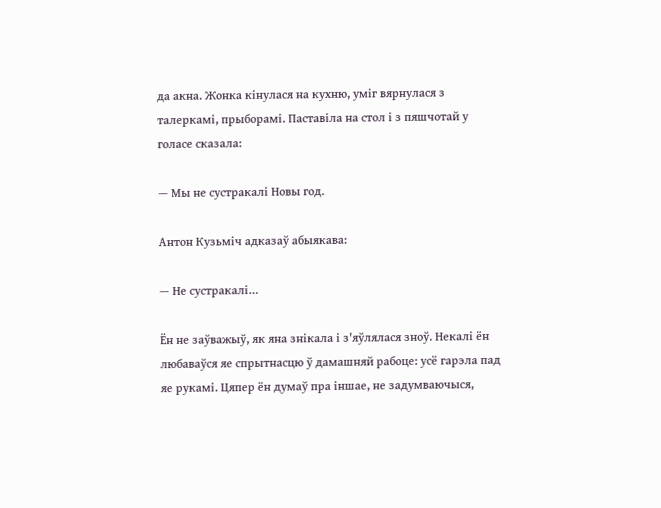да акна. Жонка кінулася на кухню, уміг вярнулася з талеркамі, прыборамі. Паставіла на стол і з пяшчотай у голасе сказала:

— Мы не сустракалі Новы год.

Антон Кузьміч адказаў абыякава:

— Не сустракалі…

Ён не заўважыў, як яна знікала і з'яўлялася зноў. Некалі ён любаваўся яе спрытнасцю ў дамашняй рабоце: усё гарэла пад яе рукамі. Цяпер ён думаў пра іншае, не задумваючыся,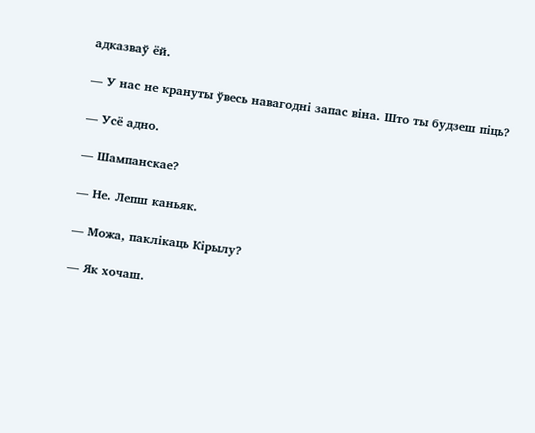адказваў ёй.

— У нас не крануты ўвесь навагодні запас віна. Што ты будзеш піць?

— Усё адно.

— Шампанскае?

— Не. Лепш каньяк.

— Можа, паклікаць Кірылу?

— Як хочаш.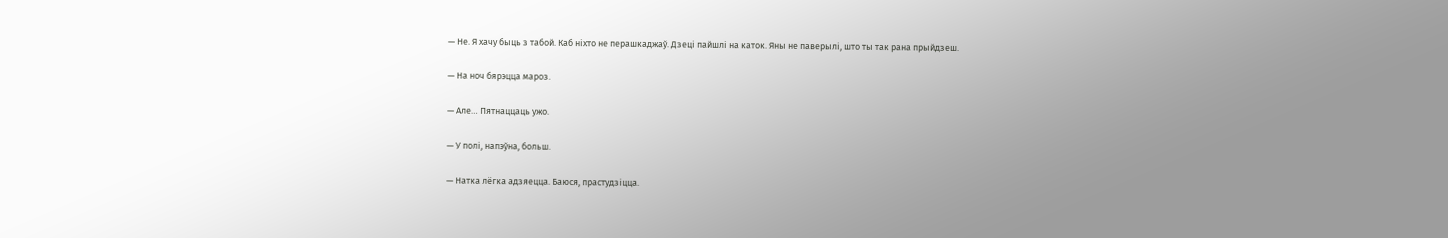— Не. Я хачу быць з табой. Каб ніхто не перашкаджаў. Дзеці пайшлі на каток. Яны не паверылі, што ты так рана прыйдзеш.

— На ноч бярэцца мароз.

— Але… Пятнаццаць ужо.

— У полі, напэўна, больш.

— Натка лёгка адзяецца. Баюся, прастудзіцца.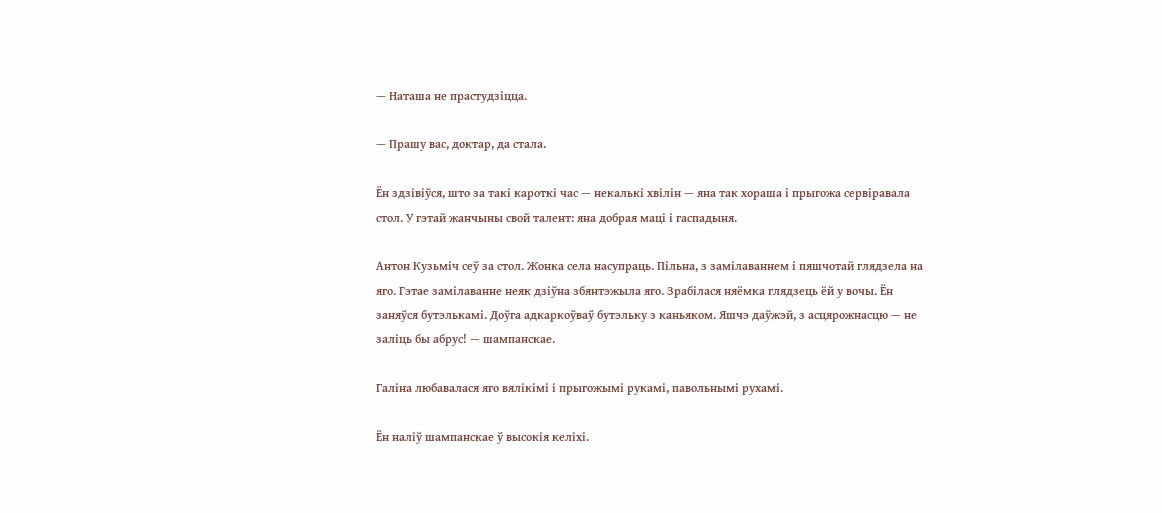— Наташа не прастудзіцца.

— Прашу вас, доктар, да стала.

Ён здзівіўся, што за такі кароткі час — некалькі хвілін — яна так хораша і прыгожа сервіравала стол. У гэтай жанчыны свой талент: яна добрая маці і гаспадыня.

Антон Кузьміч сеў за стол. Жонка села насупраць. Пільна, з замілаваннем і пяшчотай глядзела на яго. Гэтае замілаванне неяк дзіўна збянтэжыла яго. Зрабілася няёмка глядзець ёй у вочы. Ён заняўся бутэлькамі. Доўга адкаркоўваў бутэльку з каньяком. Яшчэ даўжэй, з асцярожнасцю — не заліць бы абрус! — шампанскае.

Галіна любавалася яго вялікімі і прыгожымі рукамі, павольнымі рухамі.

Ён наліў шампанскае ў высокія келіхі.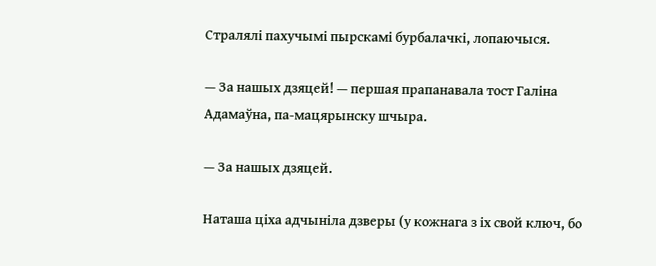Стралялі пахучымі пырскамі бурбалачкі, лопаючыся.

— За нашых дзяцей! — першая прапанавала тост Галіна Адамаўна, па-мацярынску шчыра.

— За нашых дзяцей.

Наташа ціха адчыніла дзверы (у кожнага з іх свой ключ, бо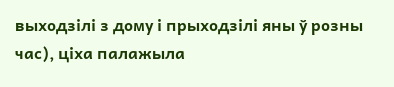выходзілі з дому і прыходзілі яны ў розны час), ціха палажыла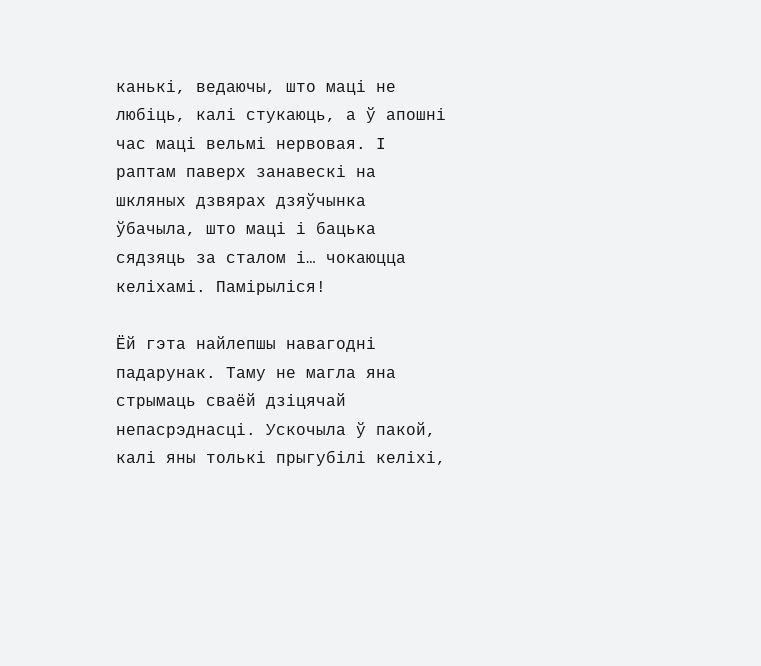канькі, ведаючы, што маці не любіць, калі стукаюць, а ў апошні час маці вельмі нервовая. І раптам паверх занавескі на шкляных дзвярах дзяўчынка ўбачыла, што маці і бацька сядзяць за сталом і… чокаюцца келіхамі. Памірыліся!

Ёй гэта найлепшы навагодні падарунак. Таму не магла яна стрымаць сваёй дзіцячай непасрэднасці. Ускочыла ў пакой, калі яны толькі прыгубілі келіхі,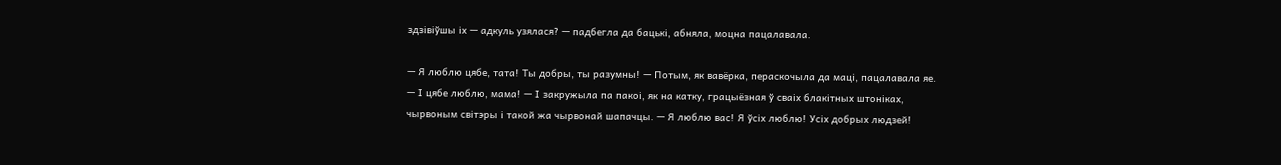здзівіўшы іх — адкуль узялася? — падбегла да бацькі, абняла, моцна пацалавала.

— Я люблю цябе, тата! Ты добры, ты разумны! — Потым, як вавёрка, пераскочыла да маці, пацалавала яе. — І цябе люблю, мама! — І закружыла па пакоі, як на катку, грацыёзная ў сваіх блакітных штоніках, чырвоным світэры і такой жа чырвонай шапачцы. — Я люблю вас! Я ўсіх люблю! Усіх добрых людзей!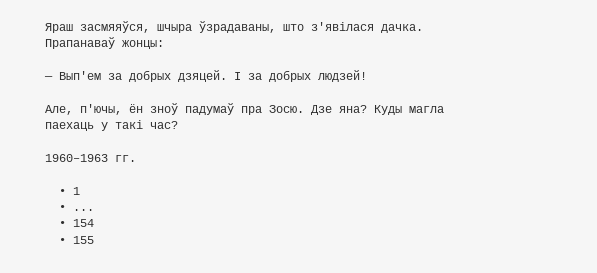Яраш засмяяўся, шчыра ўзрадаваны, што з'явілася дачка. Прапанаваў жонцы:

— Вып'ем за добрых дзяцей. І за добрых людзей!

Але, п'ючы, ён зноў падумаў пра Зосю. Дзе яна? Куды магла паехаць у такі час?

1960–1963 гг.

  • 1
  • ...
  • 154
  • 155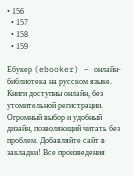• 156
  • 157
  • 158
  • 159

Ебукер (ebooker) – онлайн-библиотека на русском языке. Книги доступны онлайн, без утомительной регистрации. Огромный выбор и удобный дизайн, позволяющий читать без проблем. Добавляйте сайт в закладки! Все произведения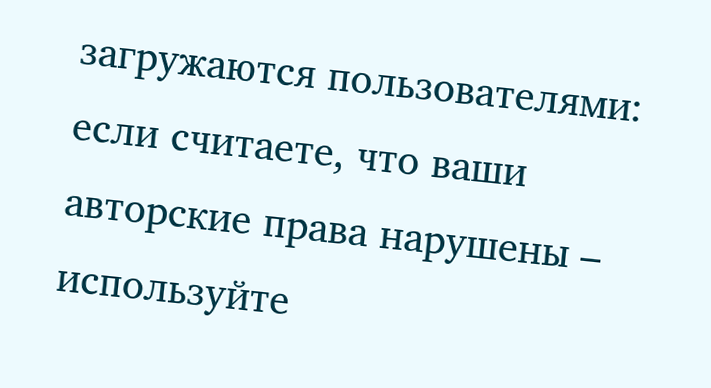загружаются пользователями: если считаете, что ваши авторские права нарушены – используйте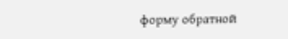форму обратной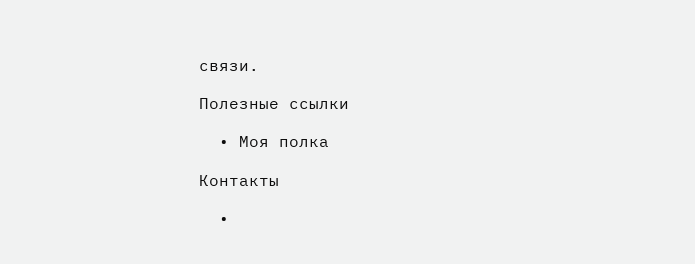связи.

Полезные ссылки

  • Моя полка

Контакты

  •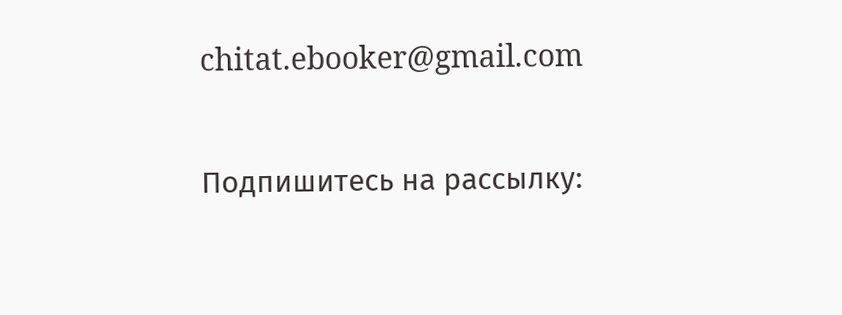chitat.ebooker@gmail.com

Подпишитесь на рассылку: